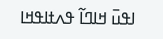ߊߟߎ߫ ߞߊߣߊ߬ ߟߍߙߊߟߞߊ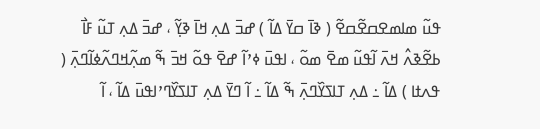ߟߎ߬ ߘߊߘߐߛߐ߬ߛߐ߬ ( ߢߊ߫ ߛߌ߫ ߡߊ߬ ) ߝߏ߫ ߡߍ߲ ߞߊ߫ ߢߌ߲߬ ، ߝߏ߫ ߡߍ߲ ߠߎ߬ ߓߊ߯ ߕߐ߬ߢߍ߮ ߞߍ߫ ߊ߬ߟߎ߬ ߘߐ߫ ߘߋ߬ ، ߊߟߎ߫ ߦߴߊ߬ ߝߐ߫ ߟߋ߬ ߞߏ߫ ߒ߬ ߘߍ߲߬ߞߣߍ߬ߦߊ߬ߣߍ߲߫ ( ߟߍߙߊ ) ߡߊ߬ ߸ ߡߍ߲ ߠߊߖߌ߰ߣߍ߲߫ ߒ߬ ߡߊ߬ ߸ ߊ߬ ߣߌ߫ ߡߍ߲ ߠߊߖߌ߰ߣߴߊߟߎ߫ ߡߊ߬ ، ߊ߬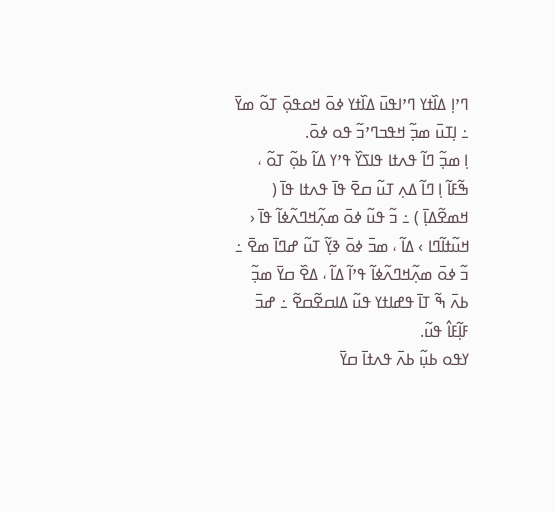ߣߴߊ߲ ߡߊ߰ߙߌ ߣߴߊߟߎ߫ ߡߊ߰ߙߌ ߦߋ߫ ߞߋߟߋ߲߫ ߠߋ߬ ߘߌ߫ ߸ ߊ߲ߠߎ߫ ߘߏ߲߬ ߞߟߏߣߴߏ߬ ߟߋ ߦߋ߫.
ߊ߲ ߘߏ߲߬ ߣߊ߬ ߟߍߙߊ ߟߊߖߌ߰ ߟߴߌ ߡߊ߬ ߕߋ߲߬ ߠߋ߬ ، ߒ߬ߓߊ߬ ߊ߲ ߣߊ߬ ߡߍ߲ ߠߎ߬ ߛߐ߫ ߟߊ߫ ߟߍߙߊ ߟߊ߫ ( ߞߘߐ߬ߡߊ߲߫ ) ߸ ߏ߬ ߟߎ߬ ߦߋ߫ ߘߍ߲߬ߞߣߍ߬ߦߊ߬ ߟߊ߫ ‹ ߞߎ߬ߙߊ߬ߣߊ › ߡߊ߬ ، ߘߏ߫ ߦߋ߫ ߢߌ߲߬ ߠߎ߬ ߝߣߊ߫ ߘߐ߫ ߸ ߏ߬ ߦߋ߫ ߘߍ߲߬ߞߣߍ߬ߦߊ߬ ߟߴߊ߬ ߡߊ߬ ، ߡߐ߰ ߛߌ߫ ߘߏ߲߬ ߕߍ߫ ߒ߬ ߠߊ߫ ߟߝߊߙߌ ߟߎ߬ ߡߊߛߐ߬ߛߐ߬ ߸ ߝߏ߫ ߓߊ߲߬ߓߊ߮ ߟߎ߬.
ߌߟߋ ߕߎ߲߬ ߕߍ߫ ߟߍߙߊ߫ ߛߌ߫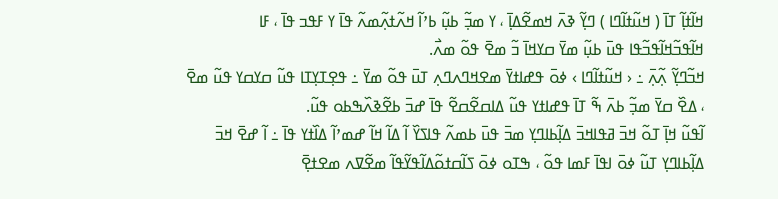ߞߊ߬ߙߊ߲߬ ߠߊ߫ ( ߞߎ߬ߙߊ߬ߣߊ ) ߣߌ߲߬ ߢߍ߫ ߞߘߐ߬ߡߊ߲߫ ، ߌ ߘߏ߲߬ ߕߎ߲߬ ߕߴߊ߬ ߞߍ߬ߙߍ߲߬ߘߍ߬ ߟߊ߫ ߌ ߓߟߏ ߟߊ߫ ، ߓߊ ߞߊ߬ߟߏ߬ߞߊ߬ߟߏ߬ߟߊ ߟߎ߫ ߕߎ߲߬ ߘߌ߫ ߛߌߞߊ߫ ߏ߬ ߘߐ߫ ߟߋ߬ ߘߍ߯.
ߞߏ߬ߣߌ߲߬ ߍ߲߬ߍ߲߫ ߸ ‹ ߞߎ߬ߙߊ߬ߣߊ › ߦߋ߫ ߟߝߊߙߌ߫ ߘߐߞߣߍߣߍ߲ ߠߎ߫ ߟߋ߬ ߘߌ߫ ߸ ߟߐ߲ߠߌ߲ߠߊ ߟߎ߬ ߛߌߛߌ ߟߎ߬ ߘߐ߫ ، ߡߐ߰ ߛߌ߫ ߘߏ߲߬ ߕߍ߫ ߒ߬ ߠߊ߫ ߟߝߊߙߌ ߟߎ߬ ߡߊߛߐ߬ߛߐ߬ ߟߊ߫ ߝߏ߫ ߕߐ߬ߢߍ߰ߒߕߋ ߟߎ߬.
ߊ߬ߟߎ߬ ߞߊ߲߫ ߠߋ߬ ߞߏ߫ ߥߟߊߞߏ߫ ߡߊ߲߬ߕߊߣߌ߲ ߘߏ߫ ߟߎ߫ ߕߘߍ߬ ߟߊߖߌ߰ ߊ߬ ߡߊ߬ ߞߊ߬ ߝߘߴߊ߬ ߡߊ߰ߙߌ ߟߊ߫ ߸ ߊ߬ ߝߐ߫ ߞߏ߫ ߡߊ߲߬ߕߊߣߌ߲ ߠߎ߬ ߦߋ߫ ߊߟߊ߫ ߓߘߊ ߟߋ߬ ، ߒߠߋ ߦߋ߫ ߖߊ߬ߛߙߋ߬ߡߊ߬ߟߌ߬ߟߊ߬ ߘߐ߬ߜߍ ߘߐߙߐ߲߫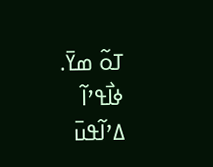ߠߋ߬ ߘߌ߫.
ߦߊ߯ߟߴߊ߬ ߡߴߊ߬ߟߎ߫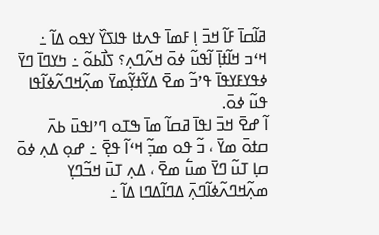ߥߊ߬ߛߊ߫ ߓߊ߬ ߞߏ߫ ߊ߲ ߓߘߊ߫ ߟߍߙߊ ߟߊߖߌ߰ ߌߟߋ ߡߊ߬ ߸ ߞߵߏ ߞߊ߬ߙߊ߲߫ ߊ߬ߟߎ߬ ߦߋ߫ ߞߍ߬ߣߍ߲؟ ߖߊ߯ߕߋ߬ ߸ ߤߌߣߊ߫ ߣߌ߫ ߦߟߌߓߌߟߊ߫ ߟߴߏ߬ ߘߐ߫ ߡߌ߬ߙߌ߲߬ߘߌ߫ ߘߍ߲߬ߞߣߍ߬ߦߊ߬ߟߊ ߟߎ߬ ߦߋ߫.
ߊ߬ ߝߐ߫ ߞߏ߫ ߊߟߊ߫ ߥߛߊ߬ ߘߊ߫ ߒߠߋ ߣߴߊߟߎ߫ ߕߍ߫ ߛߙߋ߫ ߘߌ߫ ، ߏ߬ ߟߋ ߘߏ߲߬ ߞߵߊ߬ ߟߐ߲߫ ߸ ߝߋ߲ ߡߍ߲ ߦߋ߫ ߛߊ߲ ߠߎ߬ ߣߌ߫ ߘߎ߱ ߘߐ߫ ، ߡߍ߲ ߠߎ߫ ߞߏ߬ߣߌ߲ ߘߍ߲߬ߞߣߍ߬ߦߊ߬ߣߍ߲߫ ߡߣߊ߬ߡߣߊ ߡߊ߬ ߸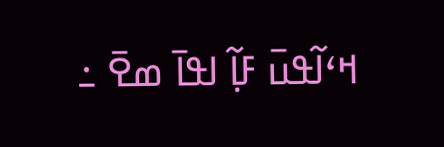ߞߵߊ߬ߟߎ߫ ߓߊ߲߬ ߊߟߊ߫ ߘߐ߫ ߸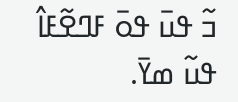ߏ߬ ߟߎ߫ ߟߋ߫ ߓߣߐ߬ߓߊ߮ ߟߎ߬ ߘߌ߫.